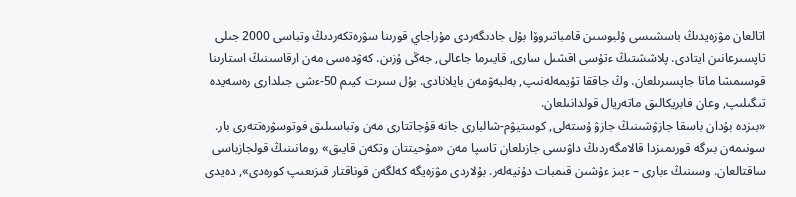اتالعان مۋزەيدىڭ باسشىسى ۇلبوسىن قامباتىروۆا بۇل جادىگەردى مۇراجاي قورىنا سۋرەتكەردىڭ وتباسى 2000 جىلى تاپسىرعانىن ايتادى. پلاششتىڭ ءتۇسى اقشىل سارى, قايىرما جاعالى, جەڭى ۇزىن. كەۋدەسى مەن ارقاسىنىڭ استارىنا قوسىمشا ماتا جاپسىرىلعان. وڭ جاققا تۇيمەلەنىپ, بەلبەۋمەن بايلانادى. بۇل سىرت كيىم 50-ءشى جىلدارى رەسەيدە تىگىلىپ, وعان فابريكالىق ماتەريال قولدانىلعان.
«بىزدە بۇدان باسقا جازۋشىنىڭ جازۋ ۇستەلى, كوستيۋم-شالبارى جانە قۇجاتتارى مەن وتباسىلىق فوتوسۋرەتتەرى بار. سونىمەن بىرگە قورىمىزدا قالامگەردىڭ داۋىسى جازىلعان تاسپا مەن «مۇحيتتان وتكەن قايىق» رومانىنىڭ قولجازباسى ساقتالعان. وسىنىڭ ءبارى – ءبىز ءۇشىن قىمبات دۇنيەلەر. بۇلاردى مۋزەيگە كەلگەن قوناقتار قىزىعىپ كورەدى», دەيدى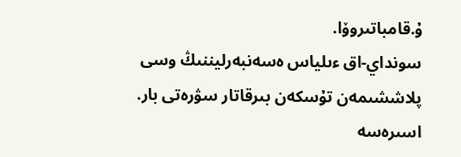ۇ.قامباتىروۆا.
سونداي-اق ءىلياس ەسەنبەرليننىڭ وسى پلاششىمەن تۇسكەن بىرقاتار سۋرەتى بار. اسىرەسە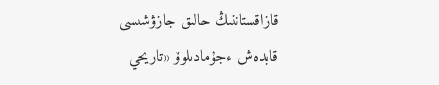قازاقستاننىڭ حالىق جازۋشىسى قابدەش ءجۇمادىلوۆ «تاريحي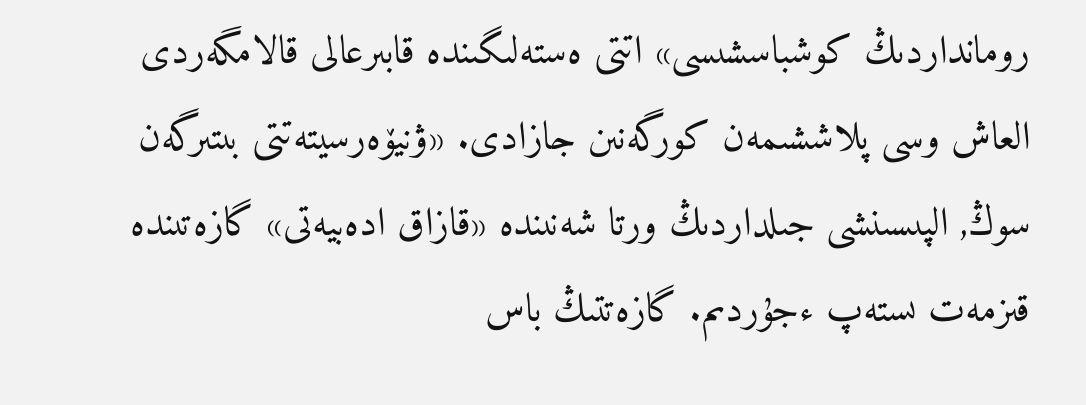رومانداردىڭ كوشباسشىسى» اتتى ەستەلىگىندە قابىرعالى قالامگەردى العاش وسى پلاششىمەن كورگەنىن جازادى. «ۋنيۆەرسيتەتتى بىتىرگەن سوڭ, الپىسىنشى جىلداردىڭ ورتا شەنىندە «قازاق ادەبيەتى» گازەتىندە قىزمەت ىستەپ ءجۇردىم. گازەتتىڭ باس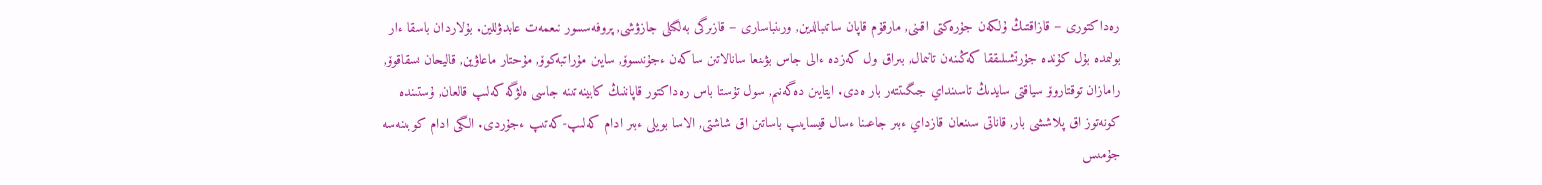رەداكتورى – قازاقتىڭ ۇلكەن جۇرەكتى اقىنى, مارقۇم قاپان ساتىبالدين, ورىنباسارى – قازىرگى بەلگىلى جازۋشى, پروفەسسور نىعمەت عابدۋللين. بۇلاردان باسقا ءار بولىمدە بۇل كۇندە جۇرتشىلىققا كەڭىنەن تانىمال, بىراق ول كەزدە ءالى جاس بۋىنعا سانالاتىن ساكەن ءجۇنىسوۆ, سايىن مۇراتبەكوۆ, مۇحتار ماعاۋين, قاليحان ىسقاقوۆ, رامازان توقتاروۆ سياقتى سايدىڭ تاسىنداي جىگىتتەر بار ەدى. ايتايىن دەگەنىم, سول تۇستا باس رەداكتور قاپاننىڭ كابينەتىنە جاسى ەلۋگە كەلىپ قالعان, ۇستىندە كونەتوز اق پلاششى بار, قاناتى سىنعان قازداي ءبىر جاعىنا ءسال قيسايىپ باساتىن اق شاشتى, الاسا بويلى ءبىر ادام كەلىپ-كەتىپ ءجۇردى. الگى ادام كوبىنەسە جۇمىس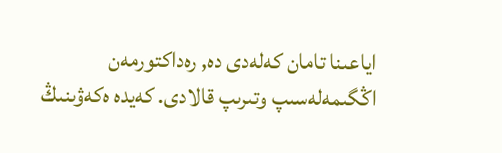اياعىنا تامان كەلەدى دە, رەداكتورمەن اڭگىمەلەسىپ وتىرىپ قالادى. كەيدە ەكەۋىنىڭ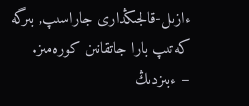ءازىل-قالجىڭدارى جاراسىپ, بىرگە كەتىپ بارا جاتقانىن كورەمىز.
– ءبىزدىڭ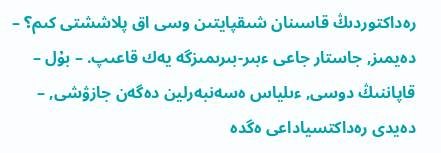رەداكتوردىڭ قاسىنان شىقپايتىن وسى اق پلاششتى كىم؟ – دەيمىز, جاستار جاعى ءبىر-بىرىمىزگە يەك قاعىپ. – بۇل – قاپاننىڭ دوسى, ءىلياس ەسەنبەرلين دەگەن جازۋشى, – دەيدى رەداكتسياداعى ەگدە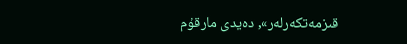قىزمەتكەرلەر», دەيدى مارقۇم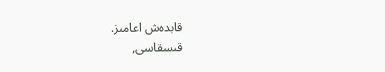قابدەش اعامىز.
قىسقاسى,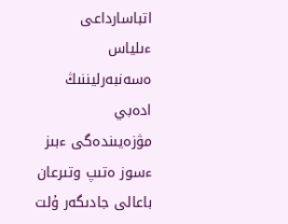اتباسارداعى ءىلياس ەسەنبەرليننىڭ ادەبي مۋزەيىندەگى ءبىز ءسوز ەتىپ وتىرعان باعالى جادىگەر ۇلت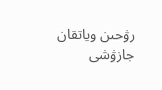رۋحىن وياتقان جازۋشى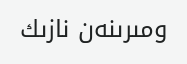ومىرىنەن نازىك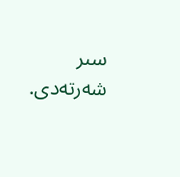سىر شەرتەدى.